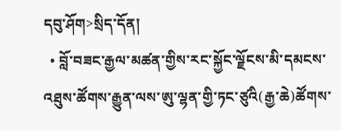དབུ་ཤོག>སྲིད་དོན།
  • བློ་བཟང་རྒྱལ་མཚན་གྱིས་རང་སྐྱོང་ལྗོངས་མི་དམངས་འཐུས་ཚོགས་རྒྱུན་ལས་ཨུ་ལྷན་གྱི་ཏང་ཙུའི(རྒྱ་ཆེ)ཚོགས་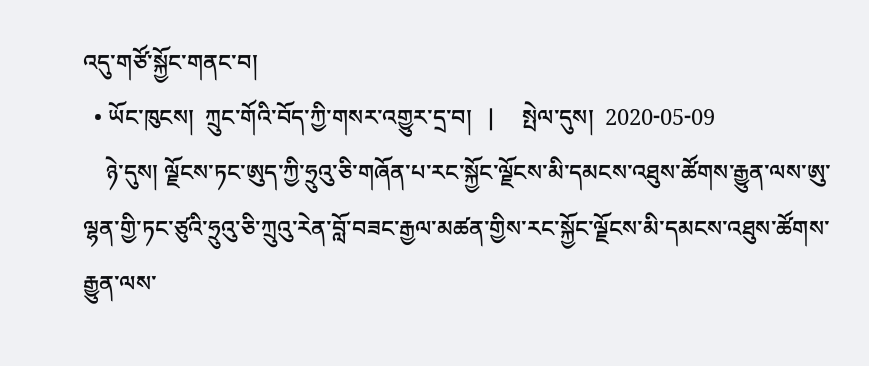འདུ་གཙོ་སྐྱོང་གནང་བ།
  • ཡོང་ཁུངས།  ཀྲུང་གོའི་བོད་ཀྱི་གསར་འགྱུར་དྲ་བ།   |     སྤེལ་དུས།  2020-05-09
    ཉེ་དུས། ལྗོངས་ཏང་ཨུད་ཀྱི་ཧྲུའུ་ཅི་གཞོན་པ་རང་སྐྱོང་ལྗོངས་མི་དམངས་འཐུས་ཚོགས་རྒྱུན་ལས་ཨུ་ལྷན་གྱི་ཏང་ཙུའི་ཧྲུའུ་ཅི་ཀྲུའུ་རེན་བློ་བཟང་རྒྱལ་མཚན་གྱིས་རང་སྐྱོང་ལྗོངས་མི་དམངས་འཐུས་ཚོགས་རྒྱུན་ལས་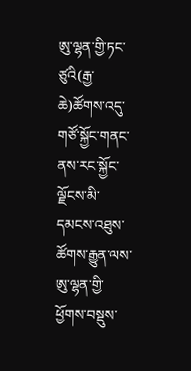ཨུ་ལྷན་གྱི་ཏང་ཙུའི(རྒྱ་ཆེ)ཚོགས་འདུ་གཙོ་སྐྱོང་གནང་ནས་རང་སྐྱོང་ལྗོངས་མི་དམངས་འཐུས་ཚོགས་རྒྱུན་ལས་ཨུ་ལྷན་གྱི་ཕྱོགས་བསྡུས་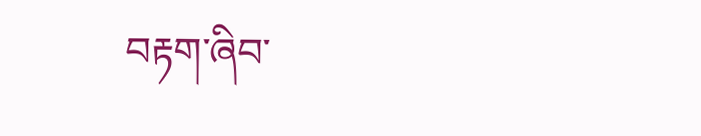བརྟག་ཞིབ་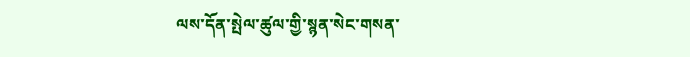ལས་དོན་སྤེལ་ཚུལ་གྱི་སྙན་སེང་གསན་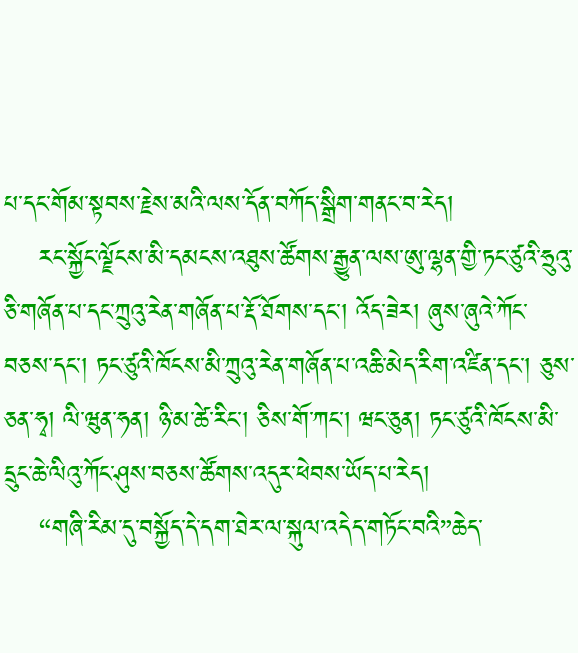པ་དང་གོམ་སྟབས་རྗེས་མའི་ལས་དོན་བཀོད་སྒྲིག་གནང་བ་རེད།
    རང་སྐྱོང་ལྗོངས་མི་དམངས་འཐུས་ཚོགས་རྒྱུན་ལས་ཨུ་ལྷན་གྱི་ཏང་ཙུའི་ཧྲུའུ་ཅི་གཞོན་པ་དང་ཀྲུའུ་རེན་གཞོན་པ་རྡོ་ཐོགས་དང་། འོད་ཟེར། ཞུས་ཞུའེ་ཀོང་བཅས་དང་། ཏང་ཙུའི་ཁོངས་མི་ཀྲུའུ་རེན་གཞོན་པ་འཆི་མེད་རིག་འཛིན་དང་། ཅུས་ཅན་ཧྭ། ལི་ཝུན་ཧན། ཉི་མ་ཚེ་རིང་། ཅིས་གོ་ཀང་། ཝང་ཅུན། ཏང་ཙུའི་ཁོངས་མི་དྲུང་ཆེ་ལིའུ་ཀོང་ཤུས་བཅས་ཚོགས་འདུར་ཕེབས་ཡོད་པ་རེད།
    “གཞི་རིམ་དུ་བསྐྱོད་དེ་དག་ཐེར་ལ་སྐུལ་འདེད་གཏོང་བའི”ཆེད་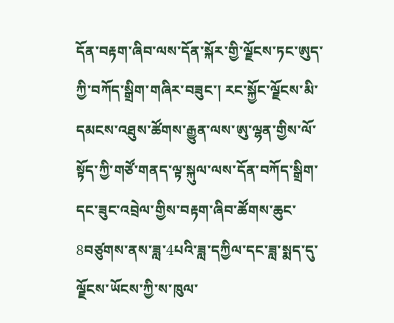དོན་བརྟག་ཞིབ་ལས་དོན་སྐོར་གྱི་ལྗོངས་ཏང་ཨུད་ཀྱི་བཀོད་སྒྲིག་གཞིར་བཟུང་། རང་སྐྱོང་ལྗོངས་མི་དམངས་འཐུས་ཚོགས་རྒྱུན་ལས་ཨུ་ལྷན་གྱིས་ལོ་སྟོད་ཀྱི་གཙོ་གནད་ལྟ་སྐུལ་ལས་དོན་བཀོད་སྒྲིག་དང་ཟུང་འབྲེལ་གྱིས་བརྟག་ཞིབ་ཚོགས་ཆུང་8བཙུགས་ནས་ཟླ་4པའི་ཟླ་དཀྱིལ་དང་ཟླ་སྨད་དུ་ལྗོངས་ཡོངས་ཀྱི་ས་ཁུལ་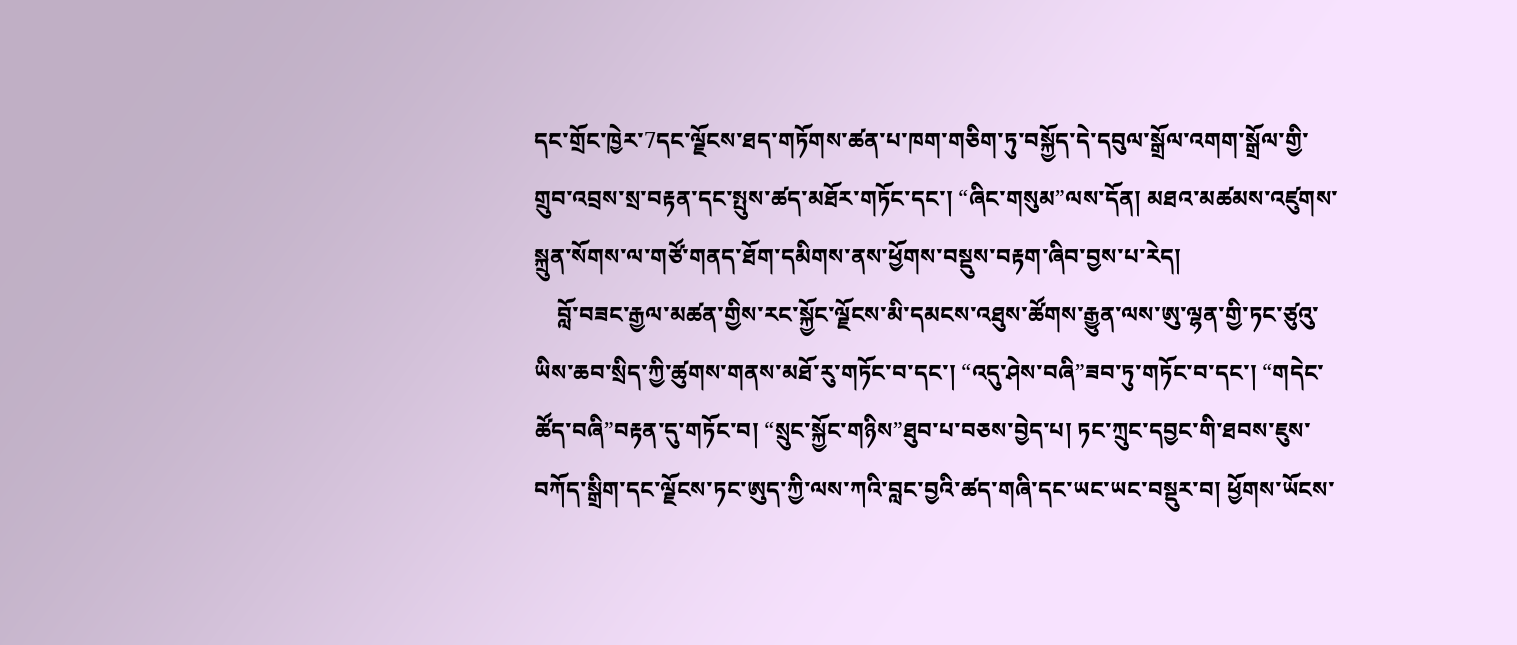དང་གྲོང་ཁྱེར་7དང་ལྗོངས་ཐད་གཏོགས་ཚན་པ་ཁག་གཅིག་ཏུ་བསྐྱོད་དེ་དབུལ་སྒྲོལ་འགག་སྒྲོལ་གྱི་གྲུབ་འབྲས་སྲ་བརྟན་དང་སྤུས་ཚད་མཐོར་གཏོང་དང་། “ཞིང་གསུམ”ལས་དོན། མཐའ་མཚམས་འཛུགས་སྐྲུན་སོགས་ལ་གཙོ་གནད་ཐོག་དམིགས་ནས་ཕྱོགས་བསྡུས་བརྟག་ཞིབ་བྱས་པ་རེད།
    བློ་བཟང་རྒྱལ་མཚན་གྱིས་རང་སྐྱོང་ལྗོངས་མི་དམངས་འཐུས་ཚོགས་རྒྱུན་ལས་ཨུ་ལྷན་གྱི་ཏང་ཙུའུ་ཡིས་ཆབ་སྲིད་ཀྱི་ཚུགས་གནས་མཐོ་རུ་གཏོང་བ་དང་། “འདུ་ཤེས་བཞི”ཟབ་ཏུ་གཏོང་བ་དང་། “གདེང་ཚོད་བཞི”བརྟན་དུ་གཏོང་བ། “སྲུང་སྐྱོང་གཉིས”ཐུབ་པ་བཅས་བྱེད་པ། ཏང་ཀྲུང་དབྱང་གི་ཐབས་ཇུས་བཀོད་སྒྲིག་དང་ལྗོངས་ཏང་ཨུད་ཀྱི་ལས་ཀའི་བླང་བྱའི་ཚད་གཞི་དང་ཡང་ཡང་བསྡུར་བ། ཕྱོགས་ཡོངས་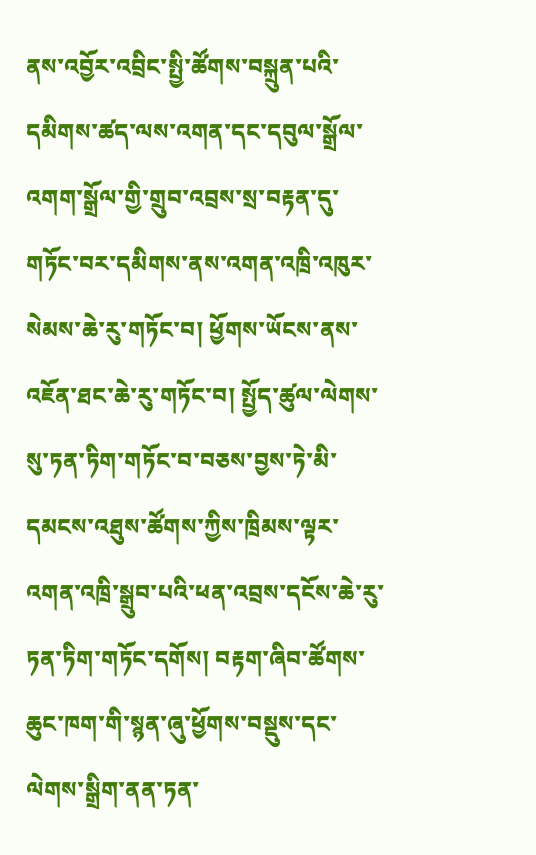ནས་འབྱོར་འབྲིང་སྤྱི་ཚོགས་བསྐྲུན་པའི་དམིགས་ཚད་ལས་འགན་དང་དབུལ་སྒྲོལ་འགག་སྒྲོལ་གྱི་གྲུབ་འབྲས་སྲ་བརྟན་དུ་གཏོང་བར་དམིགས་ནས་འགན་འཁྲི་འཁུར་སེམས་ཆེ་རུ་གཏོང་བ། ཕྱོགས་ཡོངས་ནས་འཇོན་ཐང་ཆེ་རུ་གཏོང་བ། སྤྱོད་ཚུལ་ལེགས་སུ་ཏན་ཏིག་གཏོང་བ་བཅས་བྱས་ཏེ་མི་དམངས་འཐུས་ཚོགས་ཀྱིས་ཁྲིམས་ལྟར་འགན་འཁྲི་སྒྲུབ་པའི་ཕན་འབྲས་དངོས་ཆེ་རུ་ཏན་ཏིག་གཏོང་དགོས། བརྟག་ཞིབ་ཚོགས་ཆུང་ཁག་གི་སྙན་ཞུ་ཕྱོགས་བསྡུས་དང་ལེགས་སྒྲིག་ནན་ཏན་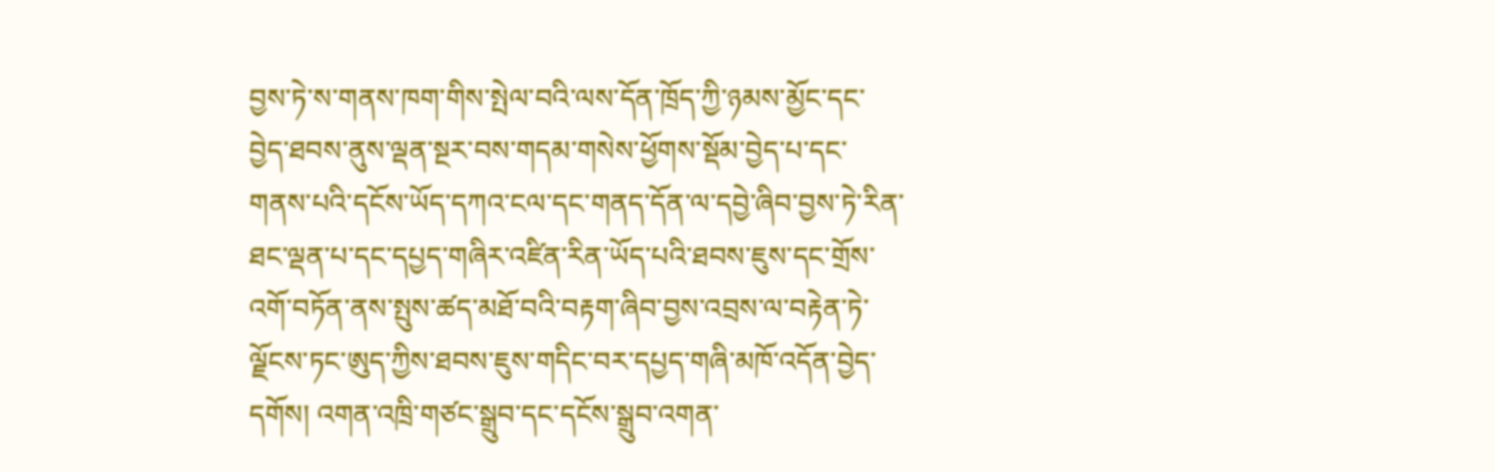བྱས་ཏེ་ས་གནས་ཁག་གིས་སྤེལ་བའི་ལས་དོན་ཁྲོད་ཀྱི་ཉམས་མྱོང་དང་བྱེད་ཐབས་ནུས་ལྡན་སྔར་བས་གདམ་གསེས་ཕྱོགས་སྡོམ་བྱེད་པ་དང་གནས་པའི་དངོས་ཡོད་དཀའ་ངལ་དང་གནད་དོན་ལ་དབྱེ་ཞིབ་བྱས་ཏེ་རིན་ཐང་ལྡན་པ་དང་དཔྱད་གཞིར་འཛིན་རིན་ཡོད་པའི་ཐབས་ཇུས་དང་གྲོས་འགོ་བཏོན་ནས་སྤུས་ཚད་མཐོ་བའི་བརྟག་ཞིབ་བྱས་འབྲས་ལ་བརྟེན་ཏེ་ལྗོངས་ཏང་ཨུད་ཀྱིས་ཐབས་ཇུས་གདིང་བར་དཔྱད་གཞི་མཁོ་འདོན་བྱེད་དགོས། འགན་འཁྲི་གཙང་སྒྲུབ་དང་དངོས་སྒྲུབ་འགན་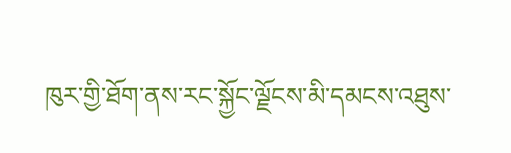ཁུར་གྱི་ཐོག་ནས་རང་སྐྱོང་ལྗོངས་མི་དམངས་འཐུས་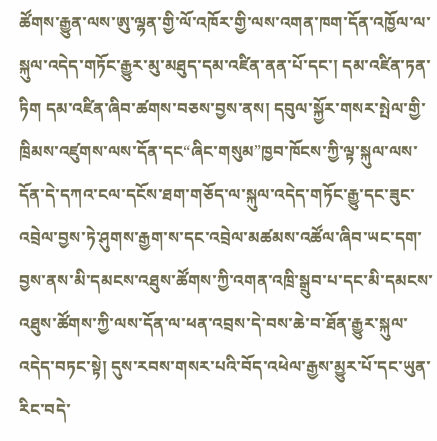ཚོགས་རྒྱུན་ལས་ཨུ་ལྷན་གྱི་ལོ་འཁོར་གྱི་ལས་འགན་ཁག་དོན་འཁྱོལ་ལ་སྐུལ་འདེད་གཏོང་རྒྱུར་མུ་མཐུད་དམ་འཛིན་ནན་པོ་དང་། དམ་འཛིན་ཏན་ཏིག དམ་འཛིན་ཞིབ་ཚགས་བཅས་བྱས་ནས། དབུལ་སྐྱོར་གསར་སྤེལ་གྱི་ཁྲིམས་འཛུགས་ལས་དོན་དང“ཞིང་གསུམ”ཁྱབ་ཁོངས་ཀྱི་ལྟ་སྐུལ་ལས་དོན་དེ་དཀའ་ངལ་དངོས་ཐག་གཅོད་ལ་སྐུལ་འདེད་གཏོང་རྒྱུ་དང་ཟུང་འབྲེལ་བྱས་ཏེ་ཤུགས་རྒྱག་ས་དང་འབྲེལ་མཚམས་འཚོལ་ཞིབ་ཡང་དག་བྱས་ནས་མི་དམངས་འཐུས་ཚོགས་ཀྱི་འགན་འཁྲི་སྒྲུབ་པ་དང་མི་དམངས་འཐུས་ཚོགས་ཀྱི་ལས་དོན་ལ་ཕན་འབྲས་དེ་བས་ཆེ་བ་ཐོན་རྒྱུར་སྐུལ་འདེད་བཏང་སྟེ། དུས་རབས་གསར་པའི་བོད་འཕེལ་རྒྱས་མྱུར་པོ་དང་ཡུན་རིང་བདེ་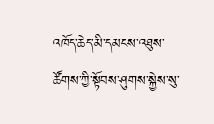འཁོད་ཆེད་མི་དམངས་འཐུས་ཚོགས་ཀྱི་སྟོབས་ཤུགས་སྐྱེས་སུ་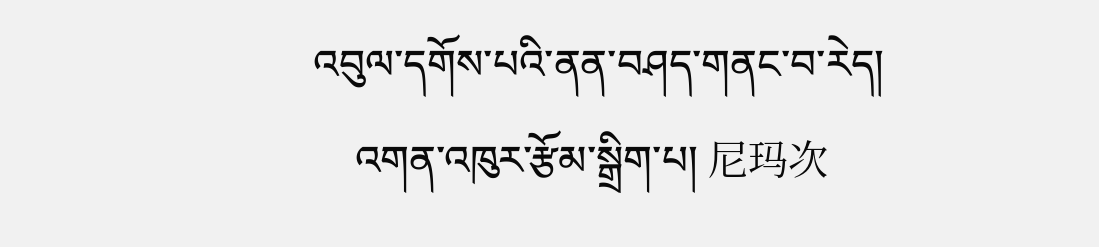འབུལ་དགོས་པའི་ནན་བཤད་གནང་བ་རེད།
    འགན་འཁུར་རྩོམ་སྒྲིག་པ། 尼玛次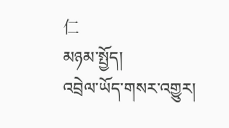仁
མཉམ་སྤྱོད།
འབྲེལ་ཡོད་གསར་འགྱུར།